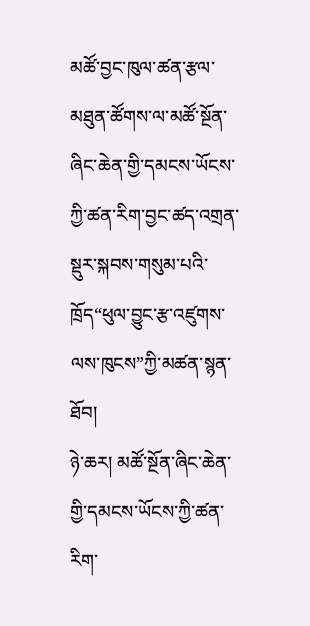མཚོ་བྱང་ཁུལ་ཚན་རྩལ་མཐུན་ཚོགས་ལ་མཚོ་སྔོན་ཞིང་ཆེན་གྱི་དམངས་ཡོངས་ཀྱི་ཚན་རིག་བྱང་ཚད་འགྲན་སྡུར་སྐབས་གསུམ་པའི་ཁྲོད“ཕུལ་བྱུང་རྩ་འཛུགས་ལས་ཁུངས”ཀྱི་མཚན་སྙན་ཐོབ།
ཉེ་ཆར། མཚོ་སྔོན་ཞིང་ཆེན་གྱི་དམངས་ཡོངས་ཀྱི་ཚན་རིག་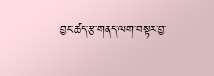བྱང་ཚད་རྩ་གནད་ལག་བསྟར་བྱ་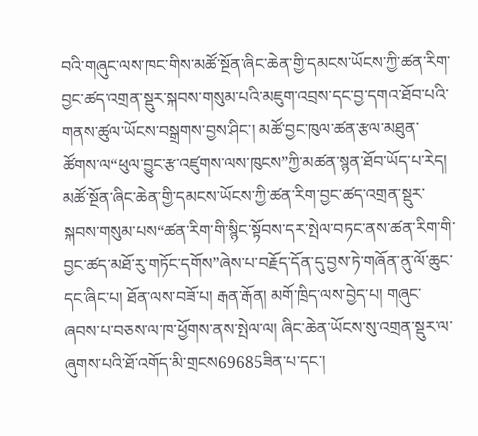བའི་གཞུང་ལས་ཁང་གིས་མཚོ་སྔོན་ཞིང་ཆེན་གྱི་དམངས་ཡོངས་ཀྱི་ཚན་རིག་བྱང་ཚད་འགྲན་སྡུར་སྐབས་གསུམ་པའི་མཇུག་འབྲས་དང་བྱ་དགའ་ཐོབ་པའི་གནས་ཚུལ་ཡོངས་བསྒྲགས་བྱས་ཤིང་། མཚོ་བྱང་ཁུལ་ཚན་རྩལ་མཐུན་ཚོགས་ལ“ཕུལ་བྱུང་རྩ་འཛུགས་ལས་ཁུངས”ཀྱི་མཚན་སྙན་ཐོབ་ཡོད་པ་རེད།
མཚོ་སྔོན་ཞིང་ཆེན་གྱི་དམངས་ཡོངས་ཀྱི་ཚན་རིག་བྱང་ཚད་འགྲན་སྡུར་སྐབས་གསུམ་པས“ཚན་རིག་གི་སྙིང་སྟོབས་དར་སྤེལ་བཏང་ནས་ཚན་རིག་གི་བྱང་ཚད་མཐོ་རུ་གཏོང་དགོས”ཞེས་པ་བརྗོད་དོན་དུ་བྱས་ཏེ་གཞོན་ནུ་ལོ་ཆུང་དང་ཞིང་པ། ཐོན་ལས་བཟོ་པ། རྒན་རྒོན། མགོ་ཁྲིད་ལས་བྱེད་པ། གཞུང་ཞབས་པ་བཅས་ལ་ཁ་ཕྱོགས་ནས་སྤེལ་ལ། ཞིང་ཆེན་ཡོངས་སུ་འགྲན་སྡུར་ལ་ཞུགས་པའི་ཐོ་འགོད་མི་གྲངས69685ཟིན་པ་དང་།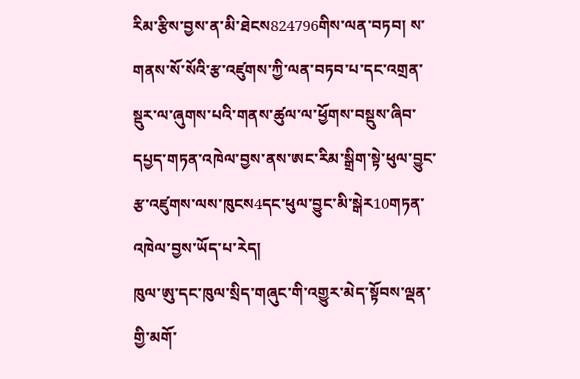རིམ་རྩིས་བྱས་ན་མི་ཐེངས824796གིས་ལན་བཏབ། ས་གནས་སོ་སོའི་རྩ་འཛུགས་ཀྱི་ལན་བཏབ་པ་དང་འགྲན་སྡུར་ལ་ཞུགས་པའི་གནས་ཚུལ་ལ་ཕྱོགས་བསྡུས་ཞིབ་དཔྱད་གཏན་འཁེལ་བྱས་ནས་ཨང་རིམ་སྒྲིག་སྟེ་ཕུལ་བྱུང་རྩ་འཛུགས་ལས་ཁུངས4དང་ཕུལ་བྱུང་མི་སྒེར10གཏན་འཁེལ་བྱས་ཡོད་པ་རེད།
ཁུལ་ཨུ་དང་ཁུལ་སྲིད་གཞུང་གི་འགྱུར་མེད་སྟོབས་ལྡན་གྱི་མགོ་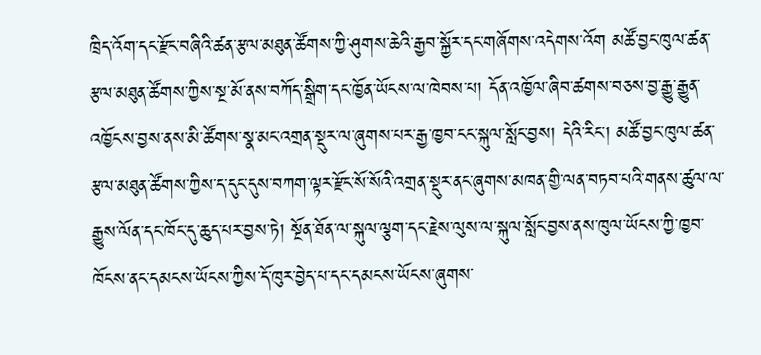ཁྲིད་འོག་དང་རྫོང་བཞིའི་ཚན་རྩལ་མཐུན་ཚོགས་ཀྱི་ཤུགས་ཆེའི་རྒྱབ་སྐྱོར་དང་གཞོགས་འདེགས་འོག མཚོ་བྱང་ཁུལ་ཚན་རྩལ་མཐུན་ཚོགས་ཀྱིས་སྔ་མོ་ནས་བཀོད་སྒྲིག་དང་ཁྱོན་ཡོངས་ལ་ཁེབས་པ། དོན་འཁྱོལ་ཞིབ་ཚགས་བཅས་བྱ་རྒྱུ་རྒྱུན་འཁྱོངས་བྱས་ནས་མི་ཚོགས་སྣ་མང་འགྲན་སྡུར་ལ་ཞུགས་པར་རྒྱ་ཁྱབ་ངང་སྐུལ་སློང་བྱས། དེའི་རིང་། མཚོ་བྱང་ཁུལ་ཚན་རྩལ་མཐུན་ཚོགས་ཀྱིས་ད་དུང་དུས་བཀག་ལྟར་རྫོང་སོ་སོའི་འགྲན་སྡུར་ནང་ཞུགས་མཁན་གྱི་ལན་བཏབ་པའི་གནས་ཚུལ་ལ་རྒྱུས་ལོན་དང་ཁོང་དུ་ཆུད་པར་བྱས་ཏེ། སྔོན་ཐོན་ལ་སྐུལ་ལྕག་དང་རྗེས་ལུས་ལ་སྐུལ་སློང་བྱས་ནས་ཁུལ་ཡོངས་ཀྱི་ཁྱབ་ཁོངས་ནང་དམངས་ཡོངས་ཀྱིས་དོ་ཁུར་བྱེད་པ་དང་དམངས་ཡོངས་ཞུགས་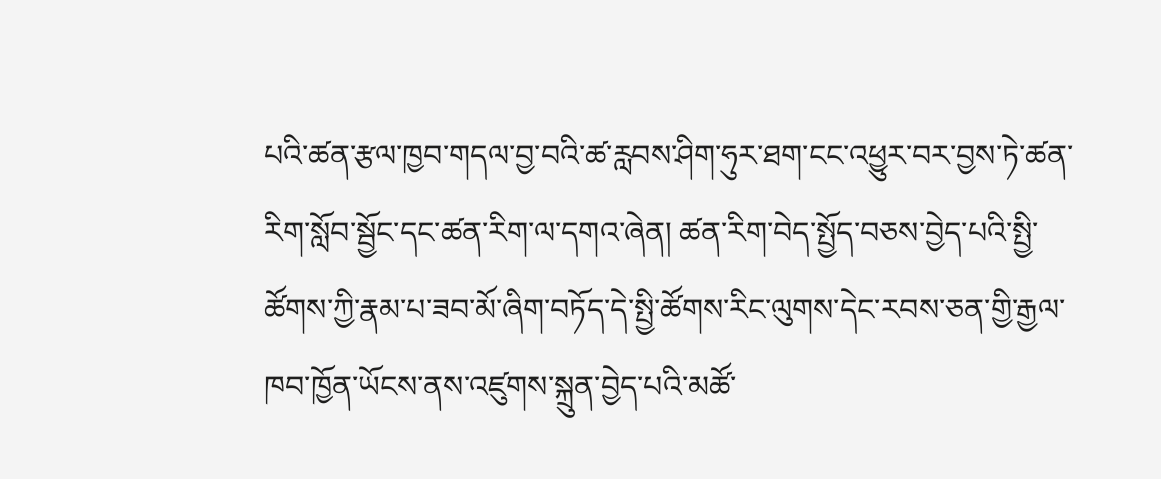པའི་ཚན་རྩལ་ཁྱབ་གདལ་བྱ་བའི་ཚ་རླབས་ཤིག་ཧུར་ཐག་ངང་འཕྱུར་བར་བྱས་ཏེ་ཚན་རིག་སློབ་སྦྱོང་དང་ཚན་རིག་ལ་དགའ་ཞེན། ཚན་རིག་བེད་སྤྱོད་བཅས་བྱེད་པའི་སྤྱི་ཚོགས་ཀྱི་རྣམ་པ་ཟབ་མོ་ཞིག་བཏོད་དེ་སྤྱི་ཚོགས་རིང་ལུགས་དེང་རབས་ཅན་གྱི་རྒྱལ་ཁབ་ཁྱོན་ཡོངས་ནས་འཛུགས་སྐྲུན་བྱེད་པའི་མཚོ་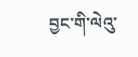བྱང་གི་ལེའུ་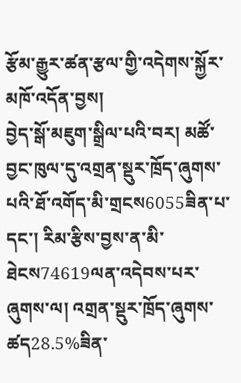རྩོམ་རྒྱུར་ཚན་རྩལ་གྱི་འདེགས་སྐྱོར་མཁོ་འདོན་བྱས།
བྱེད་སྒོ་མཇུག་སྒྲིལ་པའི་བར། མཚོ་བྱང་ཁུལ་དུ་འགྲན་སྡུར་ཁྲོད་ཞུགས་པའི་ཐོ་འགོད་མི་གྲངས6055ཟིན་པ་དང་། རིམ་རྩིས་བྱས་ན་མི་ཐེངས74619ལན་འདེབས་པར་ཞུགས་ལ། འགྲན་སྡུར་ཁྲོད་ཞུགས་ཚད28.5%ཟིན་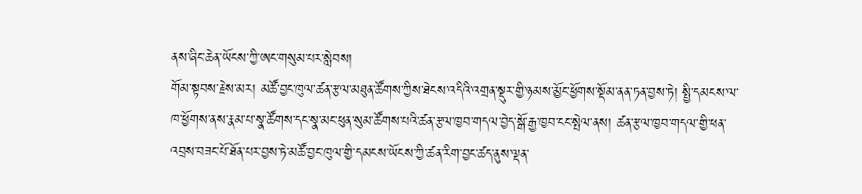ནས་ཞིང་ཆེན་ཡོངས་ཀྱི་ཨང་གསུམ་པར་སླེབས།
གོམ་སྟབས་རྗེས་མར། མཚོ་བྱང་ཁུལ་ཚན་རྩལ་མཐུན་ཚོགས་ཀྱིས་ཐེངས་འདིའི་འགྲན་སྡུར་གྱི་ཉམས་མྱོང་ཕྱོགས་སྡོམ་ནན་ཏན་བྱས་ཏེ། སྤྱི་དམངས་ལ་ཁ་ཕྱོགས་ནས་རྣམ་པ་སྣ་ཚོགས་དང་སྣ་མང་ཕུན་སུམ་ཚོགས་པའི་ཚན་རྩལ་ཁྱབ་གདལ་བྱེད་སྒོ་རྒྱ་ཁྱབ་ངང་སྤེལ་ནས། ཚན་རྩལ་ཁྱབ་གདལ་གྱི་ཕན་འབྲས་བཟང་པོ་ཐོན་པར་བྱས་ཏེ་མཚོ་བྱང་ཁུལ་གྱི་དམངས་ཡོངས་ཀྱི་ཚན་རིག་བྱང་ཚད་ནུས་ལྡན་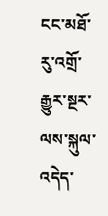ངང་མཐོ་རུ་འགྲོ་རྒྱུར་སྔར་ལས་སྐུལ་འདེད་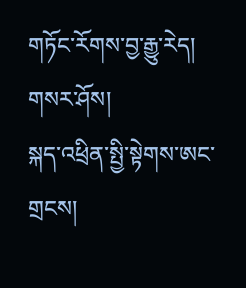གཏོང་རོགས་བྱ་རྒྱུ་རེད།
གསར་ཤོས།
སྐད་འཕྲིན་སྤྱི་སྟེགས་ཨང་གྲངས།